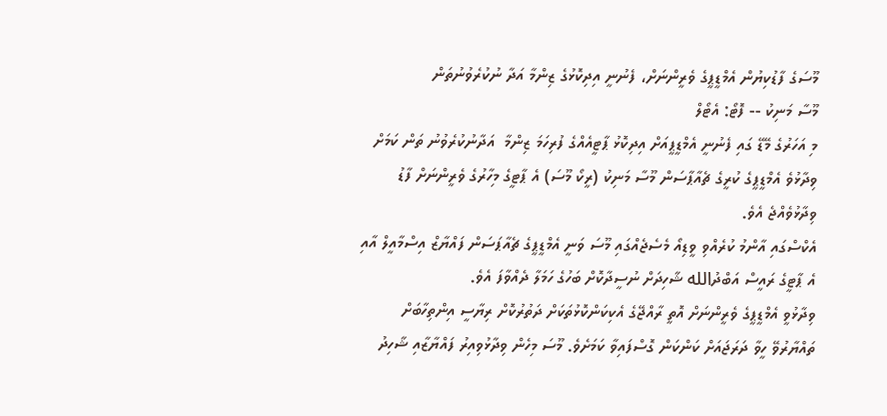މޫސަގެ ފާޑުކިޔުން އެމްޑީޕީގެ ވެރީންނަށް، ފެނުނީ އިދިކޮޅުގެ ޒިންމާ އަދާ ނުކުރެވުނުތަން
މޫސާ މަނިކު -- ފޮޓޯ: އެޓޯލް
މި އަހަރުގެ މޭޑޭ ގައި ފެނުނީ އެމްޑީޕީއަށް އިދިކޮޅު ޕާޓީއެއްގެ ފުރިހަމަ ޒިންމާ  އަދާނުކުރެވުނު ތަން ކަމަށް ވިދާޅުވެ އެމްޑީޕީގެ ކުރީގެ ޗެއާޕާސަން މޫސާ މަނިކު (ރީކޯ މޫސަ) އެ ޕާޓީގެ މިހާރުގެ ވެރީންނަށް ފާޑު ވިދާޅުވެއްޖެ އެވެ.
އެކްސްގައި އާންމު ކުރެއްވި ވީޑިއޯ މެސެޖެއްގައި މޫސަ ވަނީ އެމްޑީޕީގެ ޗެއާޕަސަން ފައްޔާޒް އިސްމާއީލް އާއި އެ ޕާޓީގެ ރައީސް އަބްދުالله ޝާހިދަށް ނުސީދާކޮށް ބަހުގެ ހަމަލާ ދެއްވާފަ އެވެ.
ވިދާޅުވީ އެމްޑީޕީގެ ވެރީންނަށް އޮތީ ރާއްޖޭގެ އެކިކަންކޮޅުތަކަށް ދަތުރުކޮށް ރިޔާސީ އިންތިހާބަށް ތައްޔާރުވޭ ހީވާ ދަރަޖައަށް ކަންކަން ގޮސްފައިވާ ކަމަށެވެ. މޫސަ މިހެން ވިދާޅުވިއިރު ފައްޔާޒާއި ޝާހިދު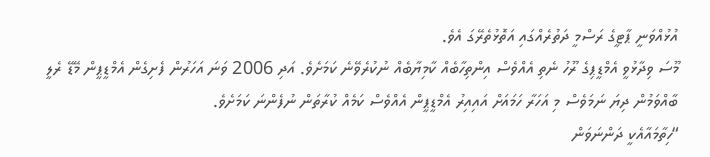އުޅުއްވަނީ ޕާޓީގެ ރަސްމީ ދަތުރެއްގައި އަތޮޅުތެރޭގަ އެވެ.
މޫސަ ވިދާޅުވީ އެމްޑީޕިގެ ރޫހު ނެތި އެއްވެސް އިންތިހާބެއް ކާމިޔާބެއް ނުކުރެވޭނެ ކަމަށެވެ. އަދި 2006 ވަނަ އަހަރުން ފެށިގެން އެމްޑީޕީން މޭޑޭ ރެލީ ބާއްވަމުން ދިޔަ ނަމަވެސް މި އަހަރާ ހަމައަށް އައިއިރު އެމްޑީޕީން އެއްވެސް ކަމެއް ކުރާތަން ނުފެންނަ ކަމަށެވެ.
“ހިތާމައާއެކީ ދަންނަވަން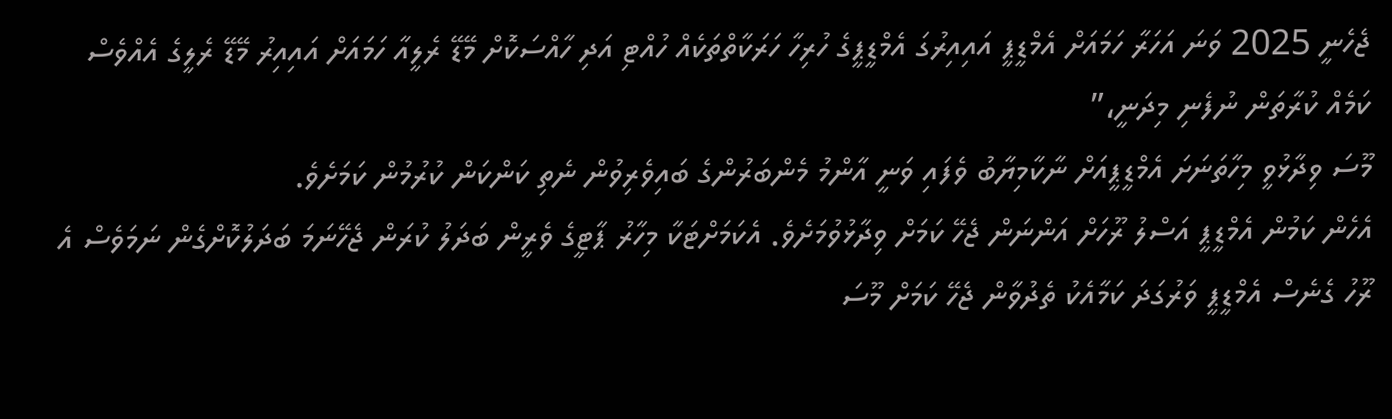ޖެހެނީ 2025 ވަނަ އަހަރާ ހަމައަށް އެމްޑީޕީ އައިއިރުގަ އެމްޑީޕީގެ ހުރިހާ ހަރަކާތްތަކެއް ހުއްޓި އަދި ހާއްސަކޮށް މޭޑޭ ރެލީއާ ހަމައަށް އައިއިރު މޭޑޭ ރެލީގެ އެއްވެސް ކަމެއް ކުރާތަން ނުފެނި މިދަނީ،”
މޫސަ ވިދާޅުވީ މިހާތަނަށަ އެމްޑީޕީއަށް ނާކާމިޔާބު ވެފައި ވަނީ އާންމު މެންބަރުންގެ ބައިވެރިވުން ނެތި ކަންކަން ކުރުމުން ކަމަށެވެ.
އެހެން ކަމުން އެމްޑީޕީ އަސްލު ރޫހަށް އަންނަން ޖެހޭ ކަމަށް ވިދާޅުވުމަށެވެ. އެކަމަށްޓަކާ މިހާރު ޕާޓީގެ ވެރީން ބަދަލު ކުރަން ޖެހޭނަމަ ބަދަލުކޮށްގެން ނަމަވެސް އެ ރޫހު ގެނެސް އެމްޑީޕީ ވަރުގަދަ ކަމާއެކު ތެދުވާން ޖެހޭ ކަމަށް މޫސަ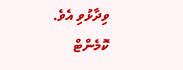ވިދާޅުވި އެވެ.
ކޮމެންޓް